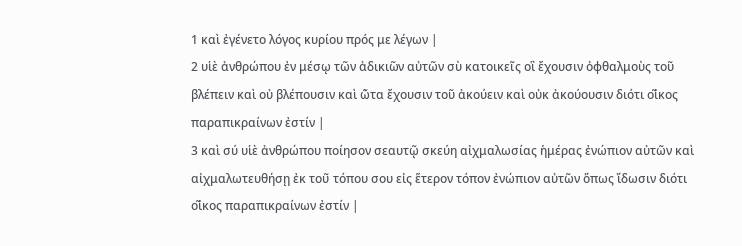1 καὶ ἐγένετο λόγος κυρίου πρός με λέγων |
2 υἱὲ ἀνθρώπου ἐν μέσω̨ τω̃ν ἀδικιω̃ν αὐτω̃ν σὺ κατοικει̃ς οἳ ἔχουσιν ὀφθαλμοὺς του̃ βλέπειν καὶ οὐ βλέπουσιν καὶ ὠ̃τα ἔχουσιν του̃ ἀκούειν καὶ οὐκ ἀκούουσιν διότι οἰ̃κος παραπικραίνων ἐστίν |
3 καὶ σύ υἱὲ ἀνθρώπου ποίησον σεαυτω̨̃ σκεύη αἰχμαλωσίας ἡμέρας ἐνώπιον αὐτω̃ν καὶ αἰχμαλωτευθήση̨ ἐκ του̃ τόπου σου εἰς ἕτερον τόπον ἐνώπιον αὐτω̃ν ὅπως ἴδωσιν διότι οἰ̃κος παραπικραίνων ἐστίν |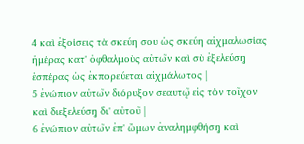4 καὶ ἐξοίσεις τὰ σκεύη σου ὡς σκεύη αἰχμαλωσίας ἡμέρας κατ' ὀφθαλμοὺς αὐτω̃ν καὶ σὺ ἐξελεύση̨ ἑσπέρας ὡς ἐκπορεύεται αἰχμάλωτος |
5 ἐνώπιον αὐτω̃ν διόρυξον σεαυτω̨̃ εἰς τὸν τοι̃χον καὶ διεξελεύση̨ δι' αὐτου̃ |
6 ἐνώπιον αὐτω̃ν ἐπ' ὤμων ἀναλημφθήση̨ καὶ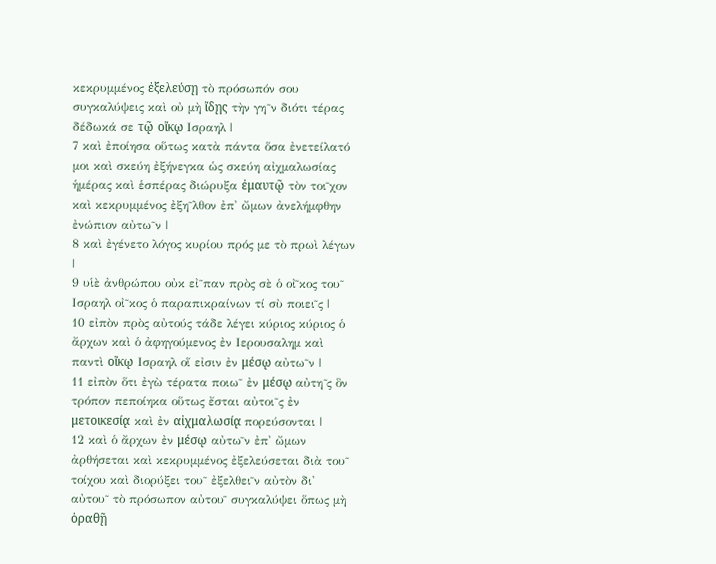κεκρυμμένος ἐξελεύση̨ τὸ πρόσωπόν σου συγκαλύψεις καὶ οὐ μὴ ἴδη̨ς τὴν γη̃ν διότι τέρας δέδωκά σε τω̨̃ οἴκω̨ Ισραηλ |
7 καὶ ἐποίησα οὕτως κατὰ πάντα ὅσα ἐνετείλατό μοι καὶ σκεύη ἐξήνεγκα ὡς σκεύη αἰχμαλωσίας ἡμέρας καὶ ἑσπέρας διώρυξα ἐμαυτω̨̃ τὸν τοι̃χον καὶ κεκρυμμένος ἐξη̃λθον ἐπ' ὤμων ἀνελήμφθην ἐνώπιον αὐτω̃ν |
8 καὶ ἐγένετο λόγος κυρίου πρός με τὸ πρωὶ λέγων |
9 υἱὲ ἀνθρώπου οὐκ εἰ̃παν πρὸς σὲ ὁ οἰ̃κος του̃ Ισραηλ οἰ̃κος ὁ παραπικραίνων τί σὺ ποιει̃ς |
10 εἰπὸν πρὸς αὐτούς τάδε λέγει κύριος κύριος ὁ ἄρχων καὶ ὁ ἀφηγούμενος ἐν Ιερουσαλημ καὶ παντὶ οἴκω̨ Ισραηλ οἵ εἰσιν ἐν μέσω̨ αὐτω̃ν |
11 εἰπὸν ὅτι ἐγὼ τέρατα ποιω̃ ἐν μέσω̨ αὐτη̃ς ὃν τρόπον πεποίηκα οὕτως ἔσται αὐτοι̃ς ἐν μετοικεσία̨ καὶ ἐν αἰχμαλωσία̨ πορεύσονται |
12 καὶ ὁ ἄρχων ἐν μέσω̨ αὐτω̃ν ἐπ' ὤμων ἀρθήσεται καὶ κεκρυμμένος ἐξελεύσεται διὰ του̃ τοίχου καὶ διορύξει του̃ ἐξελθει̃ν αὐτὸν δι' αὐτου̃ τὸ πρόσωπον αὐτου̃ συγκαλύψει ὅπως μὴ ὁραθη̨̃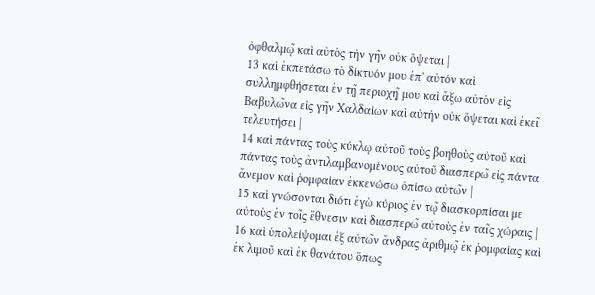ὀφθαλμω̨̃ καὶ αὐτὸς τὴν γη̃ν οὐκ ὄψεται |
13 καὶ ἐκπετάσω τὸ δίκτυόν μου ἐπ' αὐτόν καὶ συλλημφθήσεται ἐν τη̨̃ περιοχη̨̃ μου καὶ ἄξω αὐτὸν εἰς Βαβυλω̃να εἰς γη̃ν Χαλδαίων καὶ αὐτὴν οὐκ ὄψεται καὶ ἐκει̃ τελευτήσει |
14 καὶ πάντας τοὺς κύκλω̨ αὐτου̃ τοὺς βοηθοὺς αὐτου̃ καὶ πάντας τοὺς ἀντιλαμβανομένους αὐτου̃ διασπερω̃ εἰς πάντα ἄνεμον καὶ ῥομφαίαν ἐκκενώσω ὀπίσω αὐτω̃ν |
15 καὶ γνώσονται διότι ἐγὼ κύριος ἐν τω̨̃ διασκορπίσαι με αὐτοὺς ἐν τοι̃ς ἔθνεσιν καὶ διασπερω̃ αὐτοὺς ἐν ται̃ς χώραις |
16 καὶ ὑπολείψομαι ἐξ αὐτω̃ν ἄνδρας ἀριθμω̨̃ ἐκ ῥομφαίας καὶ ἐκ λιμου̃ καὶ ἐκ θανάτου ὅπως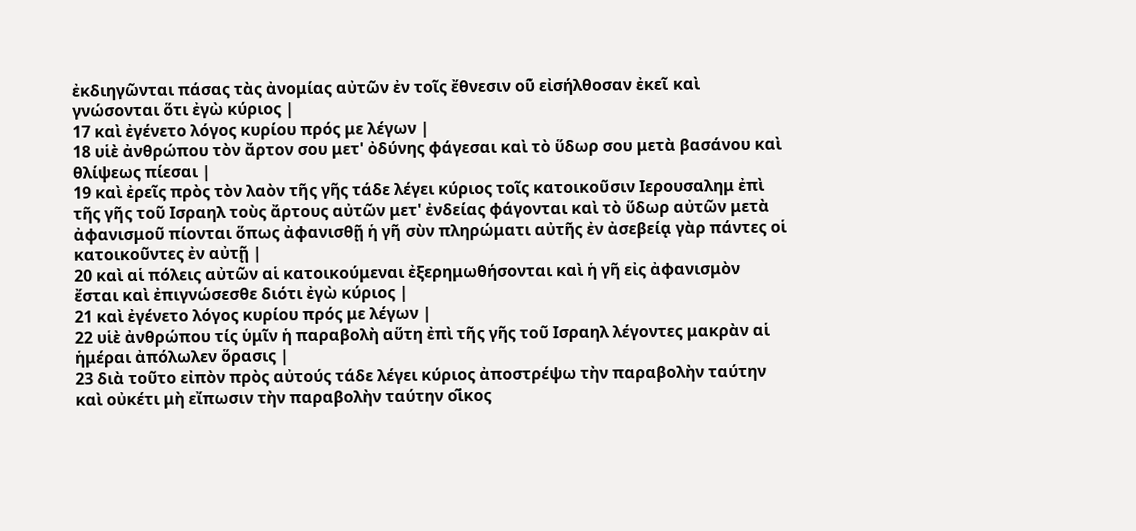ἐκδιηγω̃νται πάσας τὰς ἀνομίας αὐτω̃ν ἐν τοι̃ς ἔθνεσιν οὑ̃ εἰσήλθοσαν ἐκει̃ καὶ γνώσονται ὅτι ἐγὼ κύριος |
17 καὶ ἐγένετο λόγος κυρίου πρός με λέγων |
18 υἱὲ ἀνθρώπου τὸν ἄρτον σου μετ' ὀδύνης φάγεσαι καὶ τὸ ὕδωρ σου μετὰ βασάνου καὶ θλίψεως πίεσαι |
19 καὶ ἐρει̃ς πρὸς τὸν λαὸν τη̃ς γη̃ς τάδε λέγει κύριος τοι̃ς κατοικου̃σιν Ιερουσαλημ ἐπὶ τη̃ς γη̃ς του̃ Ισραηλ τοὺς ἄρτους αὐτω̃ν μετ' ἐνδείας φάγονται καὶ τὸ ὕδωρ αὐτω̃ν μετὰ ἀφανισμου̃ πίονται ὅπως ἀφανισθη̨̃ ἡ γη̃ σὺν πληρώματι αὐτη̃ς ἐν ἀσεβεία̨ γὰρ πάντες οἱ κατοικου̃ντες ἐν αὐτη̨̃ |
20 καὶ αἱ πόλεις αὐτω̃ν αἱ κατοικούμεναι ἐξερημωθήσονται καὶ ἡ γη̃ εἰς ἀφανισμὸν ἔσται καὶ ἐπιγνώσεσθε διότι ἐγὼ κύριος |
21 καὶ ἐγένετο λόγος κυρίου πρός με λέγων |
22 υἱὲ ἀνθρώπου τίς ὑμι̃ν ἡ παραβολὴ αὕτη ἐπὶ τη̃ς γη̃ς του̃ Ισραηλ λέγοντες μακρὰν αἱ ἡμέραι ἀπόλωλεν ὅρασις |
23 διὰ του̃το εἰπὸν πρὸς αὐτούς τάδε λέγει κύριος ἀποστρέψω τὴν παραβολὴν ταύτην καὶ οὐκέτι μὴ εἴπωσιν τὴν παραβολὴν ταύτην οἰ̃κος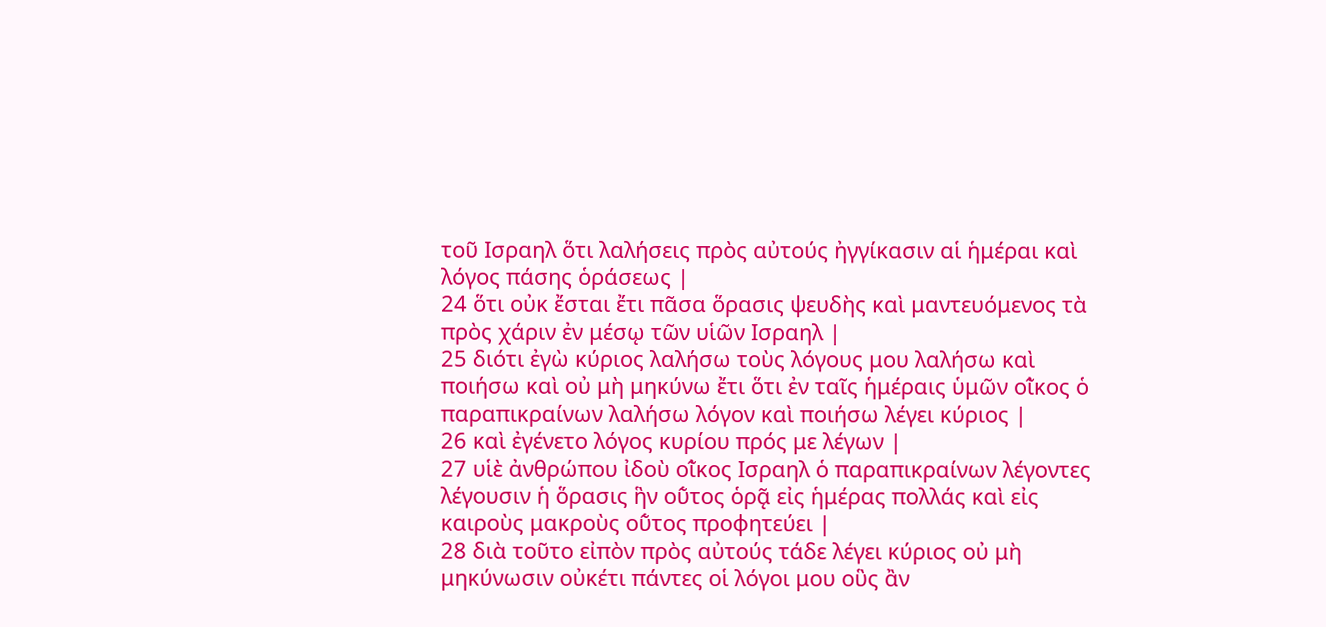του̃ Ισραηλ ὅτι λαλήσεις πρὸς αὐτούς ἠγγίκασιν αἱ ἡμέραι καὶ λόγος πάσης ὁράσεως |
24 ὅτι οὐκ ἔσται ἔτι πα̃σα ὅρασις ψευδὴς καὶ μαντευόμενος τὰ πρὸς χάριν ἐν μέσω̨ τω̃ν υἱω̃ν Ισραηλ |
25 διότι ἐγὼ κύριος λαλήσω τοὺς λόγους μου λαλήσω καὶ ποιήσω καὶ οὐ μὴ μηκύνω ἔτι ὅτι ἐν ται̃ς ἡμέραις ὑμω̃ν οἰ̃κος ὁ παραπικραίνων λαλήσω λόγον καὶ ποιήσω λέγει κύριος |
26 καὶ ἐγένετο λόγος κυρίου πρός με λέγων |
27 υἱὲ ἀνθρώπου ἰδοὺ οἰ̃κος Ισραηλ ὁ παραπικραίνων λέγοντες λέγουσιν ἡ ὅρασις ἣν οὑ̃τος ὁρα̨̃ εἰς ἡμέρας πολλάς καὶ εἰς καιροὺς μακροὺς οὑ̃τος προφητεύει |
28 διὰ του̃το εἰπὸν πρὸς αὐτούς τάδε λέγει κύριος οὐ μὴ μηκύνωσιν οὐκέτι πάντες οἱ λόγοι μου οὓς ἂν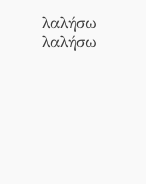λαλήσω λαλήσω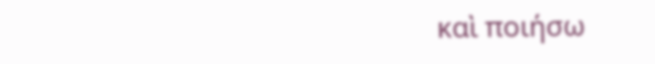καὶ ποιήσω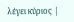λέγει κύριος |